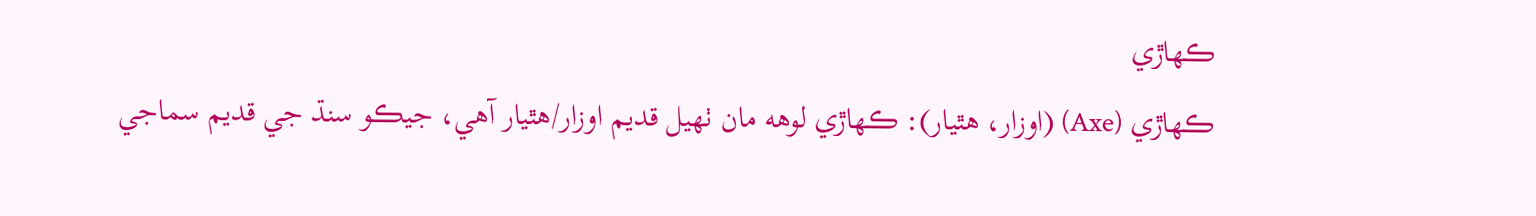ڪھاڙي
ڪھاڙي (Axe) (اوزار، هٿيار): ڪھاڙي لوهه مان ٺھيل قديم اوزار/هٿيار آهي، جيڪو سنڌ جي قديم سماجي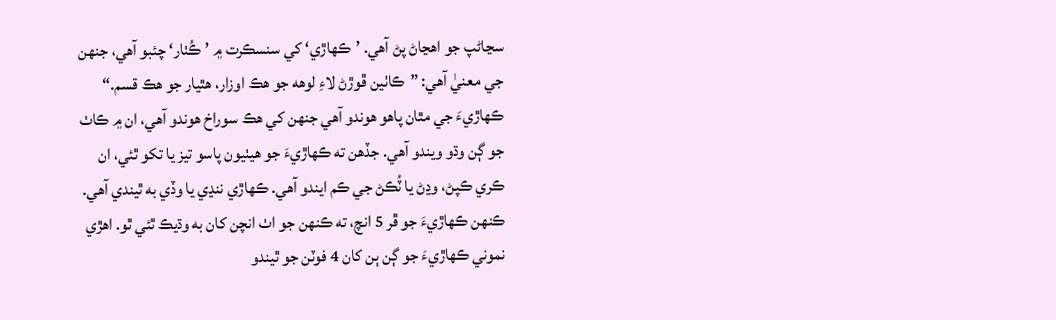سڃاڻپ جو اهڃاڻ پڻ آهي. ’ڪھاڙي‘ کي سنسڪرت ۾ ’ڪُٺار‘ چئبو آهي، جنھن جي معنيٰ آهي: ”ڪاٺين ڦوڙڻ لاءِ لوهه جو هڪ اوزار، هٿيار جو هڪ قسم.“ ڪھاڙيءَ جي مٿان پاهو هوندو آهي جنھن کي هڪ سوراخ هوندو آهي، ان ۾ ڪاٺ جو ڳن وڌو ويندو آهي. جڏهن ته ڪھاڙيءَ جو هيٺيون پاسو تيز يا تکو ٿئي، ان ڪري ڪپڻ، وڍڻ يا ٽُڪڻ جي ڪم ايندو آهي. ڪھاڙي ننڍي يا وڏي به ٿيندي آهي. ڪنھن ڪھاڙيءَ جو ڦر 5 انچ، ته ڪنھن جو اٺ انچن کان به وڌيڪ ٿئي ٿو. اهڙي نموني ڪھاڙيءَ جو ڳن ٻن کان 4 فوٽن جو ٿيندو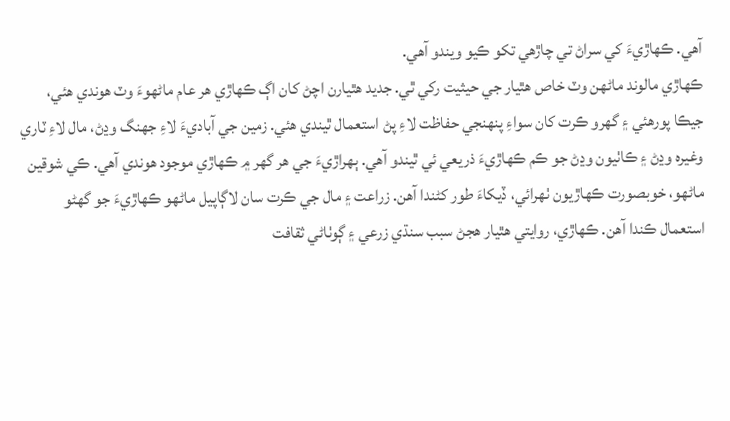آهي. ڪھاڙيءَ کي سراڻ تي چاڙهي تکو ڪيو ويندو آهي.
ڪھاڙي مالوند ماڻهن وٽ خاص هٿيار جي حيثيت رکي ٿي. جديد هٿيارن اچڻ کان اڳ ڪھاڙي هر عام ماڻهوءَ وٽ هوندي هئي، جيڪا پورهئي ۽ گهرو ڪرت کان سواءِ پنھنجي حفاظت لاءِ پڻ استعمال ٿيندي هئي. زمين جي آباديءَ لاءِ جهنگ وڍڻ، مال لاءِ ٽاري وغيره وڍڻ ۽ ڪاٺيون وڍڻ جو ڪم ڪھاڙيءَ ذريعي ئي ٿيندو آهي. ٻھراڙيءَ جي هر گهر ۾ ڪھاڙي موجود هوندي آهي. ڪي شوقين ماڻهو، خوبصورت ڪھاڙيون ٺھرائي، ڏيکاءَ طور کڻندا آهن. زراعت ۽ مال جي ڪرت سان لاڳاپيل ماڻهو ڪھاڙيءَ جو گهڻو استعمال ڪندا آهن. ڪھاڙي، روايتي هٿيار هجڻ سبب سنڌي زرعي ۽ ڳوٺاڻي ثقافت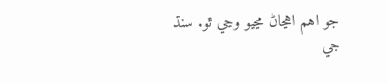جو اهم اهڃاڻ مڃيو وڃي ٿو. سنڌ جي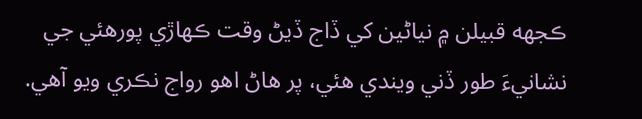ڪجهه قبيلن ۾ نياڻين کي ڏاج ڏيڻ وقت ڪھاڙي پورهئي جي نشانيءَ طور ڏني ويندي هئي، پر هاڻ اهو رواج نڪري ويو آهي.